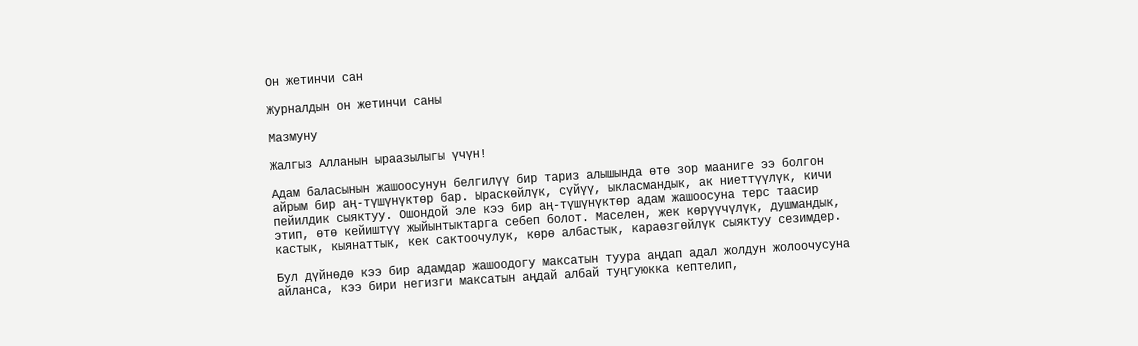Он жетинчи сан

Журналдын он жетинчи саны

Мазмуну

Жалгыз Алланын ыраазылыгы үчүн!

Адам баласынын жашоосунун белгилүү бир тариз алышында өтө зор мааниге ээ болгон айрым бир аң-түшүнүктөр бар. Ыраскөйлүк, сүйүү, ыкласмандык, ак ниеттүүлүк, кичи пейилдик сыяктуу. Ошондой эле кээ бир аң-түшүнүктөр адам жашоосуна терс таасир этип, өтө кейиштүү жыйынтыктарга себеп болот. Маселен, жек көрүүчүлүк, душмандык, кастык, кыянаттык, кек сактоочулук, көрө албастык, караөзгөйлүк сыяктуу сезимдер.

Бул дүйнөдө кээ бир адамдар жашоодогу максатын туура аңдап адал жолдун жолоочусуна айланса, кээ бири негизги максатын аңдай албай туңгуюкка кептелип,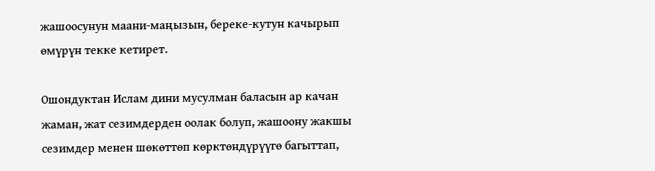жашоосунун маани-маңызын, береке-кутун качырып өмүрүн текке кетирет.

Ошондуктан Ислам дини мусулман баласын ар качан жаман, жат сезимдерден оолак болуп, жашоону жакшы сезимдер менен шөкөттөп көрктөндүрүүгө багыттап,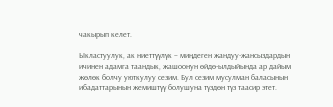чакырып келет.

Ыкластуулук, ак ниеттүүлүк – миңдеген жандуу-жансыздардын ичинен адамга таандык, жашоонун өйдө-ылдыйында ар дайым жөлөк болчу уюткулуу сезим. Бул сезим мусулман баласынын ибадаттарынын жемиштүү болушуна түздөн түз таасир этет.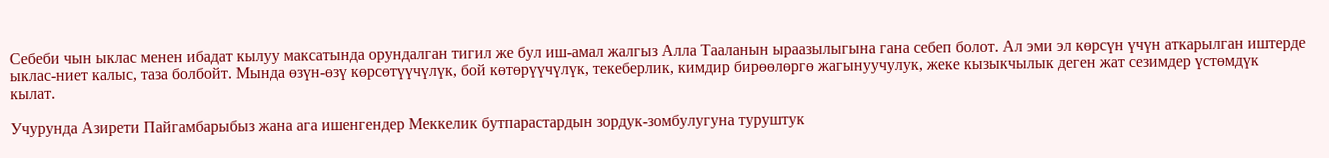Себеби чын ыклас менен ибадат кылуу максатында орундалган тигил же бул иш-амал жалгыз Алла Тааланын ыраазылыгына гана себеп болот. Ал эми эл көрсүн үчүн аткарылган иштерде ыклас-ниет калыс, таза болбойт. Мында өзүн-өзү көрсөтүүчүлүк, бой көтөрүүчүлүк, текеберлик, кимдир бирөөлөргө жагынуучулук, жеке кызыкчылык деген жат сезимдер үстөмдүк кылат.

Учурунда Азирети Пайгамбарыбыз жана ага ишенгендер Меккелик бутпарастардын зордук-зомбулугуна туруштук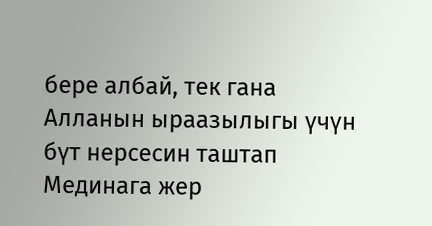бере албай, тек гана Алланын ыраазылыгы үчүн бүт нерсесин таштап Мединага жер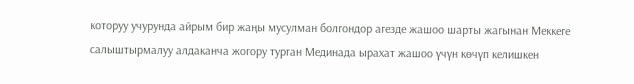которуу учурунда айрым бир жаңы мусулман болгондор агезде жашоо шарты жагынан Меккеге салыштырмалуу алдаканча жогору турган Мединада ырахат жашоо үчүн көчүп келишкен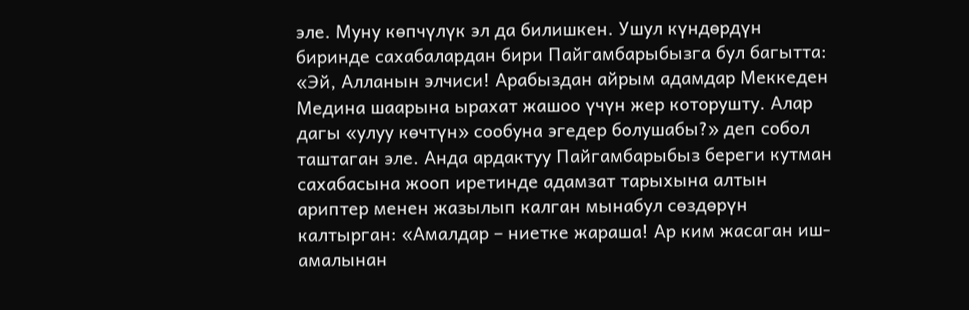эле. Муну көпчүлүк эл да билишкен. Ушул күндөрдүн биринде сахабалардан бири Пайгамбарыбызга бул багытта: «Эй, Алланын элчиси! Арабыздан айрым адамдар Меккеден Медина шаарына ырахат жашоо үчүн жер которушту. Алар дагы «улуу көчтүн» сообуна эгедер болушабы?» деп собол таштаган эле. Анда ардактуу Пайгамбарыбыз береги кутман сахабасына жооп иретинде адамзат тарыхына алтын ариптер менен жазылып калган мынабул сөздөрүн калтырган: «Амалдар – ниетке жараша! Ар ким жасаган иш-амалынан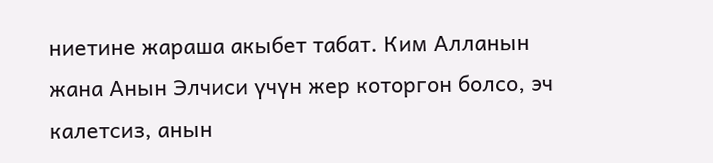ниетине жараша акыбет табат. Ким Алланын жана Анын Элчиси үчүн жер которгон болсо, эч калетсиз, анын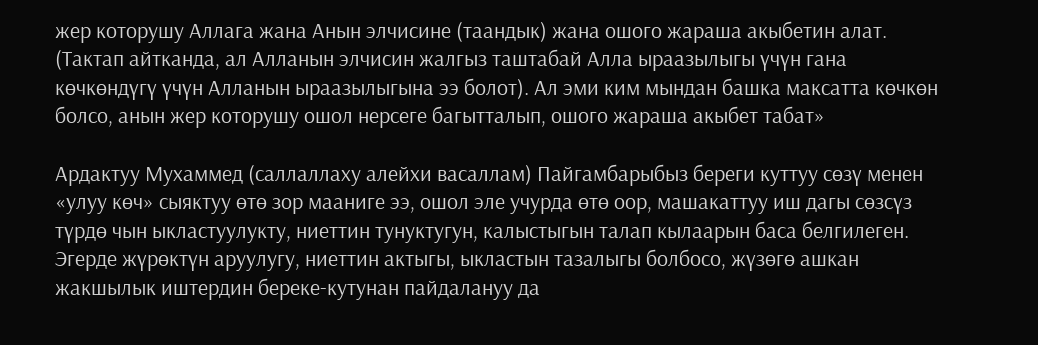жер которушу Аллага жана Анын элчисине (таандык) жана ошого жараша акыбетин алат. (Тактап айтканда, ал Алланын элчисин жалгыз таштабай Алла ыраазылыгы үчүн гана көчкөндүгү үчүн Алланын ыраазылыгына ээ болот). Ал эми ким мындан башка максатта көчкөн болсо, анын жер которушу ошол нерсеге багытталып, ошого жараша акыбет табат»

Ардактуу Мухаммед (саллаллаху алейхи васаллам) Пайгамбарыбыз береги куттуу сөзү менен «улуу көч» сыяктуу өтө зор мааниге ээ, ошол эле учурда өтө оор, машакаттуу иш дагы сөзсүз түрдө чын ыкластуулукту, ниеттин тунуктугун, калыстыгын талап кылаарын баса белгилеген. Эгерде жүрөктүн аруулугу, ниеттин актыгы, ыкластын тазалыгы болбосо, жүзөгө ашкан жакшылык иштердин береке-кутунан пайдалануу да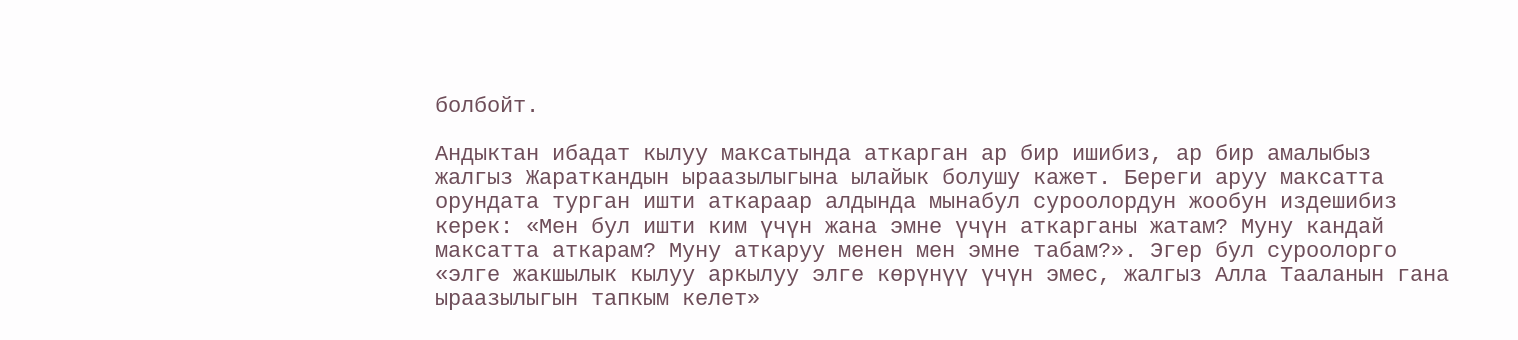болбойт.

Андыктан ибадат кылуу максатында аткарган ар бир ишибиз, ар бир амалыбыз жалгыз Жараткандын ыраазылыгына ылайык болушу кажет. Береги аруу максатта орундата турган ишти аткараар алдында мынабул суроолордун жообун издешибиз керек: «Мен бул ишти ким үчүн жана эмне үчүн аткарганы жатам? Муну кандай максатта аткарам? Муну аткаруу менен мен эмне табам?». Эгер бул суроолорго «элге жакшылык кылуу аркылуу элге көрүнүү үчүн эмес, жалгыз Алла Тааланын гана ыраазылыгын тапкым келет»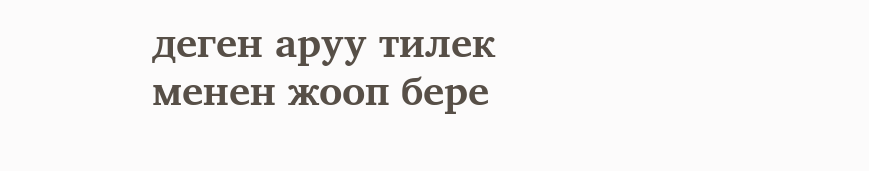деген аруу тилек менен жооп бере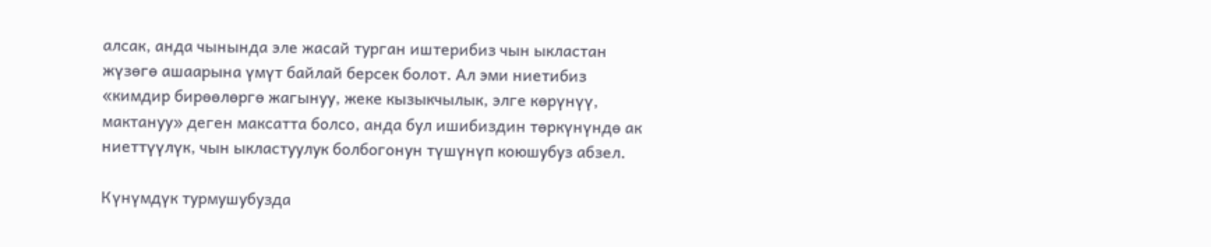алсак, анда чынында эле жасай турган иштерибиз чын ыкластан жүзөгө ашаарына үмүт байлай берсек болот. Ал эми ниетибиз «кимдир бирөөлөргө жагынуу, жеке кызыкчылык, элге көрүнүү, мактануу» деген максатта болсо, анда бул ишибиздин төркүнүндө ак ниеттүүлүк, чын ыкластуулук болбогонун түшүнүп коюшубуз абзел.

Күнүмдүк турмушубузда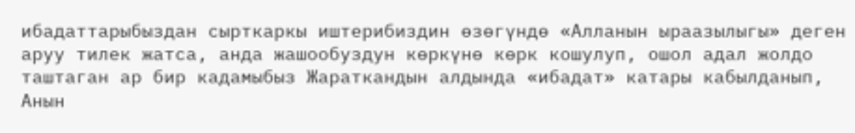ибадаттарыбыздан сырткаркы иштерибиздин өзөгүндө «Алланын ыраазылыгы» деген аруу тилек жатса, анда жашообуздун көркүнө көрк кошулуп, ошол адал жолдо таштаган ар бир кадамыбыз Жараткандын алдында «ибадат» катары кабылданып, Анын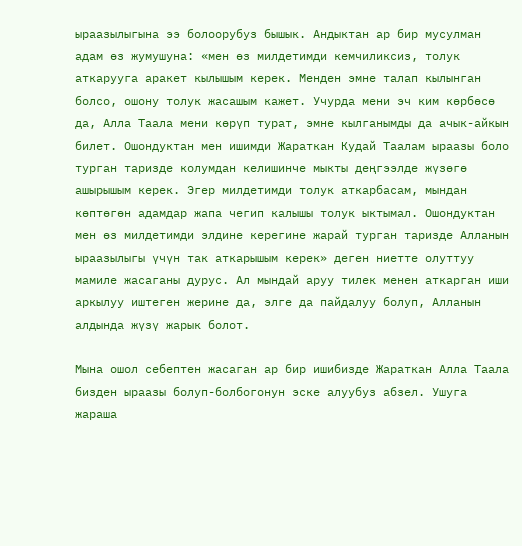ыраазылыгына ээ болоорубуз бышык. Андыктан ар бир мусулман адам өз жумушуна: «мен өз милдетимди кемчиликсиз, толук аткарууга аракет кылышым керек. Менден эмне талап кылынган болсо, ошону толук жасашым кажет. Учурда мени эч ким көрбөсө да, Алла Таала мени көрүп турат, эмне кылганымды да ачык-айкын билет. Ошондуктан мен ишимди Жараткан Кудай Таалам ыраазы боло турган таризде колумдан келишинче мыкты деңгээлде жүзөгө ашырышым керек. Эгер милдетимди толук аткарбасам, мындан көптөгөн адамдар жапа чегип калышы толук ыктымал. Ошондуктан мен өз милдетимди элдине керегине жарай турган таризде Алланын ыраазылыгы үчүн так аткарышым керек» деген ниетте олуттуу мамиле жасаганы дурус. Ал мындай аруу тилек менен аткарган иши аркылуу иштеген жерине да, элге да пайдалуу болуп, Алланын алдында жүзү жарык болот.

Мына ошол себептен жасаган ар бир ишибизде Жараткан Алла Таала бизден ыраазы болуп-болбогонун эске алуубуз абзел. Ушуга жараша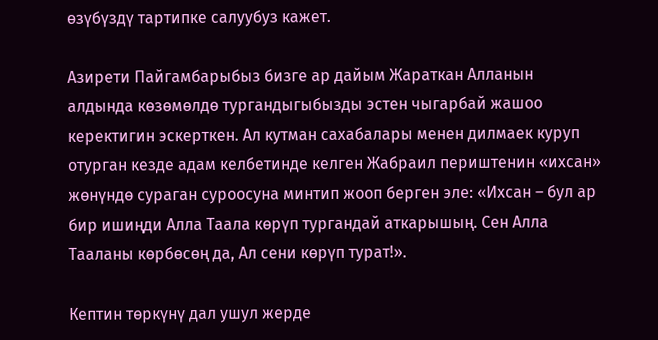өзүбүздү тартипке салуубуз кажет.

Азирети Пайгамбарыбыз бизге ар дайым Жараткан Алланын алдында көзөмөлдө тургандыгыбызды эстен чыгарбай жашоо керектигин эскерткен. Ал кутман сахабалары менен дилмаек куруп отурган кезде адам келбетинде келген Жабраил периштенин «ихсан» жөнүндө сураган суроосуна минтип жооп берген эле: «Ихсан – бул ар бир ишиңди Алла Таала көрүп тургандай аткарышың. Сен Алла Тааланы көрбөсөң да, Ал сени көрүп турат!».

Кептин төркүнү дал ушул жерде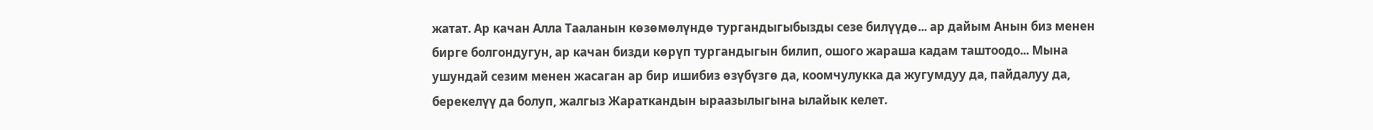жатат. Ар качан Алла Тааланын көзөмөлүндө тургандыгыбызды сезе билүүдө... ар дайым Анын биз менен бирге болгондугун, ар качан бизди көрүп тургандыгын билип, ошого жараша кадам таштоодо... Мына ушундай сезим менен жасаган ар бир ишибиз өзүбүзгө да, коомчулукка да жугумдуу да, пайдалуу да, берекелүү да болуп, жалгыз Жараткандын ыраазылыгына ылайык келет.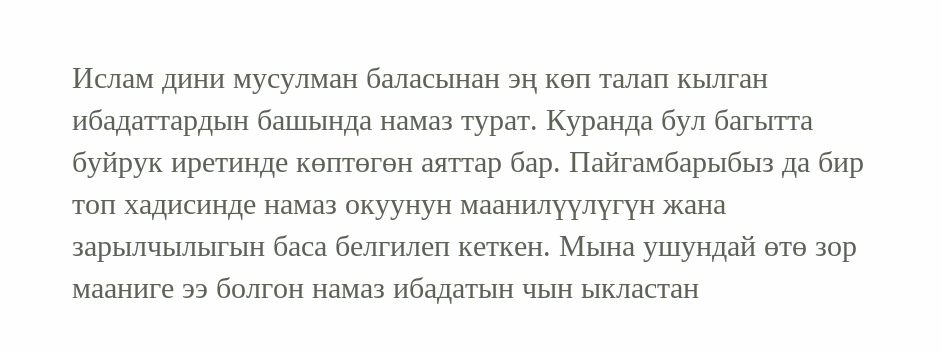Ислам дини мусулман баласынан эң көп талап кылган ибадаттардын башында намаз турат. Куранда бул багытта буйрук иретинде көптөгөн аяттар бар. Пайгамбарыбыз да бир топ хадисинде намаз окуунун маанилүүлүгүн жана зарылчылыгын баса белгилеп кеткен. Мына ушундай өтө зор мааниге ээ болгон намаз ибадатын чын ыкластан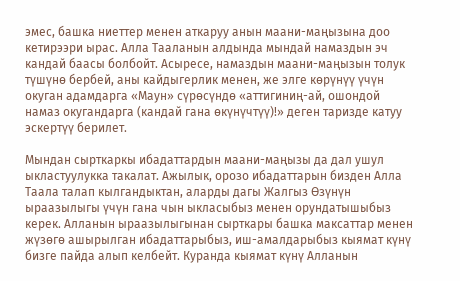эмес, башка ниеттер менен аткаруу анын маани-маңызына доо кетирээри ырас. Алла Тааланын алдында мындай намаздын эч кандай баасы болбойт. Асыресе, намаздын маани-маңызын толук түшүнө бербей, аны кайдыгерлик менен, же элге көрүнүү үчүн окуган адамдарга «Маун» сүрөсүндө «аттигиниң-ай, ошондой намаз окугандарга (кандай гана өкүнүчтүү)!» деген таризде катуу эскертүү берилет.

Мындан сырткаркы ибадаттардын маани-маңызы да дал ушул ыкластуулукка такалат. Ажылык, орозо ибадаттарын бизден Алла Таала талап кылгандыктан, аларды дагы Жалгыз Өзүнүн ыраазылыгы үчүн гана чын ыкласыбыз менен орундатышыбыз керек. Алланын ыраазылыгынан сырткары башка максаттар менен жүзөгө ашырылган ибадаттарыбыз, иш-амалдарыбыз кыямат күнү бизге пайда алып келбейт. Куранда кыямат күнү Алланын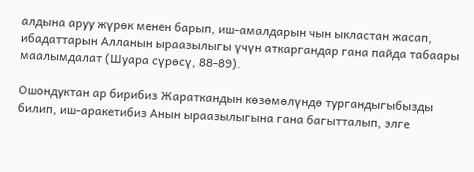алдына аруу жүрөк менен барып, иш-амалдарын чын ыкластан жасап, ибадаттарын Алланын ыраазылыгы үчүн аткаргандар гана пайда табаары маалымдалат (Шуара сүрөсү, 88-89).

Ошондуктан ар бирибиз Жараткандын көзөмөлүндө тургандыгыбызды билип, иш-аракетибиз Анын ыраазылыгына гана багытталып, элге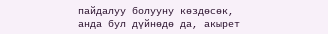пайдалуу болууну көздөсөк, анда бул дүйнөдө да, акырет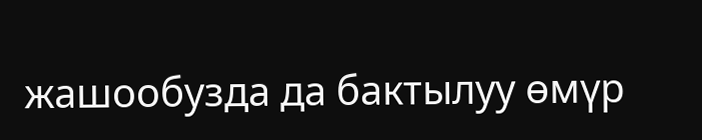жашообузда да бактылуу өмүр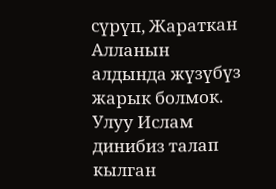сүрүп, Жараткан Алланын алдында жүзүбүз жарык болмок. Улуу Ислам динибиз талап кылган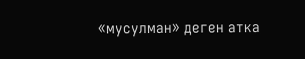«мусулман» деген атка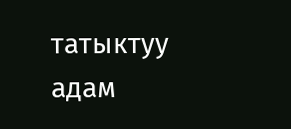татыктуу адам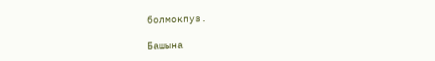болмокпуз.

Башына